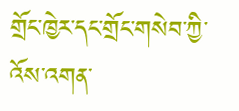གྲོང་ཁྱེར་དང་གྲོང་གསེབ་ཀྱི་འོས་འགན་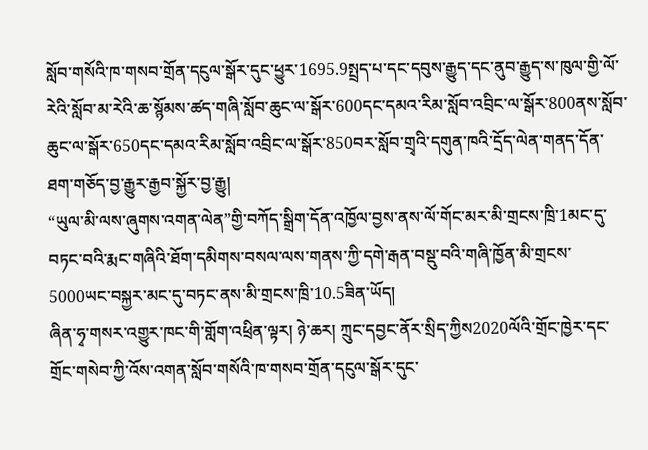སློབ་གསོའི་ཁ་གསབ་གྲོན་དངུལ་སྒོར་དུང་ཕྱུར་1695.9སྤྲད་པ་དང་དབུས་རྒྱུད་དང་ནུབ་རྒྱུད་ས་ཁུལ་གྱི་ལོ་རེའི་སློབ་མ་རེའི་ཆ་སྙོམས་ཚད་གཞི་སློབ་ཆུང་ལ་སྒོར་600དང་དམའ་རིམ་སློབ་འབྲིང་ལ་སྒོར་800ནས་སློབ་ཆུང་ལ་སྒོར་650དང་དམའ་རིམ་སློབ་འབྲིང་ལ་སྒོར་850བར་སློབ་གྲྭའི་དགུན་ཁའི་དྲོད་ལེན་གནད་དོན་ཐག་གཅོད་བྱ་རྒྱུར་རྒྱབ་སྐྱོར་བྱ་རྒྱུ།
“ཡུལ་མི་ལས་ཞུགས་འགན་ལེན”གྱི་བཀོད་སྒྲིག་དོན་འཁྱོལ་བྱས་ནས་ལོ་གོང་མར་མི་གྲངས་ཁྲི་1མང་དུ་བཏང་བའི་རྨང་གཞིའི་ཐོག་དམིགས་བསལ་ལས་གནས་ཀྱི་དགེ་རྒན་བསྡུ་བའི་གཞི་ཁྱོན་མི་གྲངས་5000ཡང་བསྐྱར་མང་དུ་བཏང་ནས་མི་གྲངས་ཁྲི་10.5ཟིན་ཡོད།
ཞིན་ཧྭ་གསར་འགྱུར་ཁང་གི་གློག་འཕྲིན་ལྟར། ཉེ་ཆར། ཀྲུང་དབྱང་ནོར་སྲིད་ཀྱིས2020ལོའི་གྲོང་ཁྱེར་དང་གྲོང་གསེབ་ཀྱི་འོས་འགན་སློབ་གསོའི་ཁ་གསབ་གྲོན་དངུལ་སྒོར་དུང་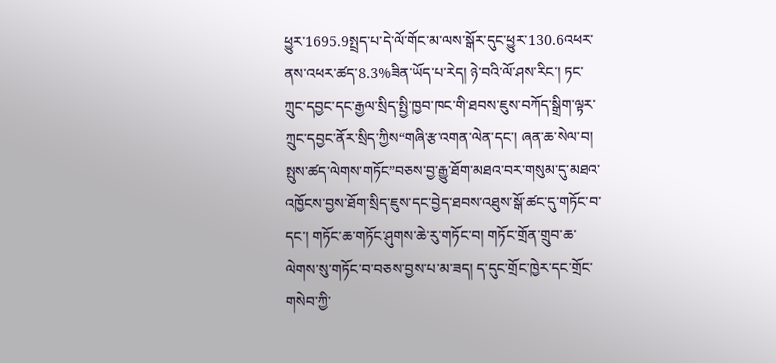ཕྱུར་1695.9སྤྲད་པ་དེ་ལོ་གོང་མ་ལས་སྒོར་དུང་ཕྱུར་130.6འཕར་ནས་འཕར་ཚད་8.3%ཟིན་ཡོད་པ་རེད། ཉེ་བའི་ལོ་ཤས་རིང་། ཏང་ཀྲུང་དབྱང་དང་རྒྱལ་སྲིད་སྤྱི་ཁྱབ་ཁང་གི་ཐབས་ཇུས་བཀོད་སྒྲིག་ལྟར་ཀྲུང་དབྱང་ནོར་སྲིད་ཀྱིས“གཞི་རྩ་འགན་ལེན་དང་། ཞན་ཆ་སེལ་བ། སྤུས་ཚད་ལེགས་གཏོང”བཅས་བྱ་རྒྱུ་ཐོག་མཐའ་བར་གསུམ་དུ་མཐའ་འཁྱོངས་བྱས་ཐོག་སྲིད་ཇུས་དང་བྱེད་ཐབས་འཐུས་སྒོ་ཚང་དུ་གཏོང་བ་དང་། གཏོང་ཆ་གཏོང་ཤུགས་ཆེ་རུ་གཏོང་བ། གཏོང་གྲོན་གྲུབ་ཆ་ལེགས་སུ་གཏོང་བ་བཅས་བྱས་པ་མ་ཟད། ད་དུང་གྲོང་ཁྱེར་དང་གྲོང་གསེབ་ཀྱི་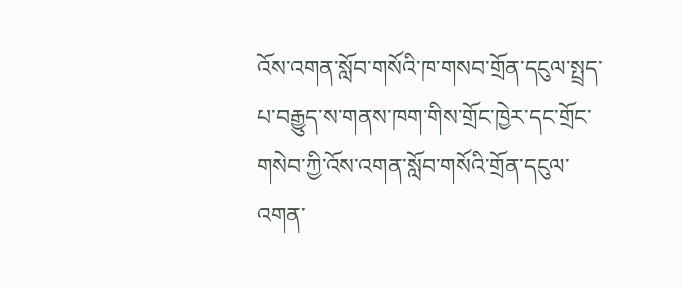འོས་འགན་སློབ་གསོའི་ཁ་གསབ་གྲོན་དངུལ་སྤྲད་པ་བརྒྱུད་ས་གནས་ཁག་གིས་གྲོང་ཁྱེར་དང་གྲོང་གསེབ་ཀྱི་འོས་འགན་སློབ་གསོའི་གྲོན་དངུལ་འགན་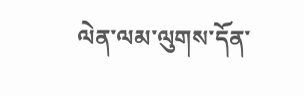ལེན་ལམ་ལུགས་དོན་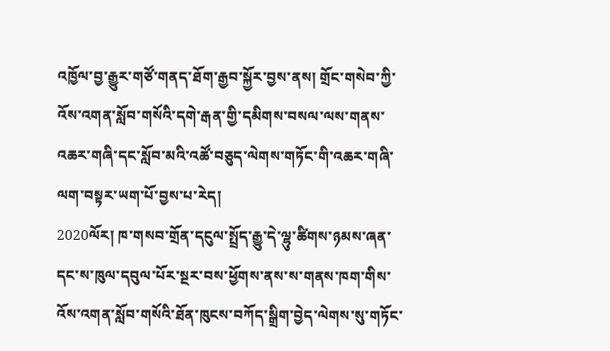འཁྱོལ་བྱ་རྒྱུར་གཙོ་གནད་ཐོག་རྒྱབ་སྐྱོར་བྱས་ནས། གྲོང་གསེབ་ཀྱི་འོས་འགན་སློབ་གསོའི་དགེ་རྒན་གྱི་དམིགས་བསལ་ལས་གནས་འཆར་གཞི་དང་སློབ་མའི་འཚོ་བཅུད་ལེགས་གཏོང་གི་འཆར་གཞི་ལག་བསྟར་ཡག་པོ་བྱས་པ་རེད།
2020ལོར། ཁ་གསབ་གྲོན་དངུལ་སྤྲོད་རྒྱུ་དེ་ལྷུ་ཚིགས་ཉམས་ཞན་དང་ས་ཁུལ་དབུལ་པོར་སྔར་བས་ཕྱོགས་ནས་ས་གནས་ཁག་གིས་འོས་འགན་སློབ་གསོའི་ཐོན་ཁུངས་བཀོད་སྒྲིག་བྱེད་ལེགས་སུ་གཏོང་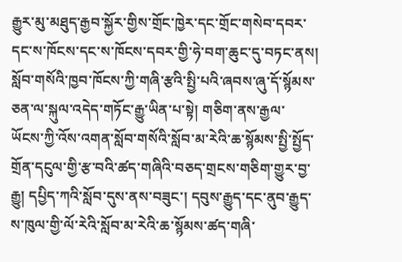རྒྱུར་མུ་མཐུད་རྒྱབ་སྐྱོར་གྱིས་གྲོང་ཁྱེར་དང་གྲོང་གསེབ་དབར་དང་ས་ཁོངས་དང་ས་ཁོངས་དབར་གྱི་ཧེ་བག་ཆུང་དུ་བཏང་ནས། སློབ་གསོའི་ཁྱབ་ཁོངས་ཀྱི་གཞི་རྩའི་སྤྱི་པའི་ཞབས་ཞུ་དོ་སྙོམས་ཅན་ལ་སྐུལ་འདེད་གཏོང་རྒྱུ་ཡིན་པ་སྟེ། གཅིག་ནས་རྒྱལ་ཡོངས་ཀྱི་འོས་འགན་སློབ་གསོའི་སློབ་མ་རེའི་ཆ་སྙོམས་སྤྱི་སྤྱོད་གྲོན་དངུལ་གྱི་རྩ་བའི་ཚད་གཞིའི་བཅད་གྲངས་གཅིག་གྱུར་བྱ་རྒྱུ། དཔྱིད་ཀའི་སློབ་དུས་ནས་བཟུང་། དབུས་རྒྱུད་དང་ནུབ་རྒྱུད་ས་ཁུལ་གྱི་ལོ་རེའི་སློབ་མ་རེའི་ཆ་སྙོམས་ཚད་གཞི་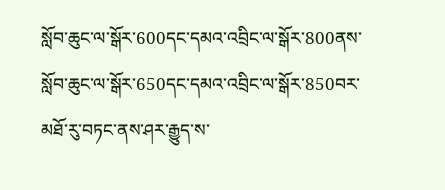སློབ་ཆུང་ལ་སྒོར་600དང་དམའ་འབྲིང་ལ་སྒོར་800ནས་སློབ་ཆུང་ལ་སྒོར་650དང་དམའ་འབྲིང་ལ་སྒོར་850བར་མཐོ་རུ་བཏང་ནས་ཤར་རྒྱུད་ས་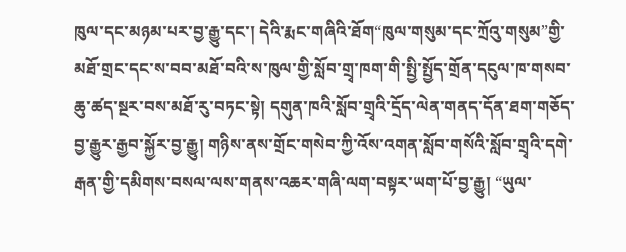ཁུལ་དང་མཉམ་པར་བྱ་རྒྱུ་དང་། དེའི་རྨང་གཞིའི་ཐོག“ཁུལ་གསུམ་དང་ཀྲོའུ་གསུམ”གྱི་མཐོ་གྲང་དང་ས་བབ་མཐོ་བའི་ས་ཁུལ་གྱི་སློབ་གྲྭ་ཁག་གི་སྤྱི་སྤྱོད་གྲོན་དངུལ་ཁ་གསབ་ཆུ་ཚད་སྔར་བས་མཐོ་རུ་བཏང་སྟེ། དགུན་ཁའི་སློབ་གྲྭའི་དྲོད་ལེན་གནད་དོན་ཐག་གཅོད་བྱ་རྒྱུར་རྒྱབ་སྐྱོར་བྱ་རྒྱུ། གཉིས་ནས་གྲོང་གསེབ་ཀྱི་འོས་འགན་སློབ་གསོའི་སློབ་གྲྭའི་དགེ་རྒན་གྱི་དམིགས་བསལ་ལས་གནས་འཆར་གཞི་ལག་བསྟར་ཡག་པོ་བྱ་རྒྱུ། “ཡུལ་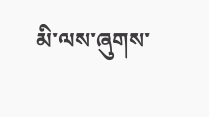མི་ལས་ཞུགས་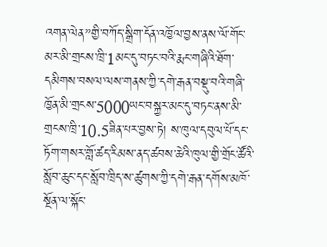འགན་ལེན”གྱི་བཀོད་སྒྲིག་དོན་འཁྱོལ་བྱས་ནས་ལོ་གོང་མར་མི་གྲངས་ཁྲི་1མང་དུ་བཏང་བའི་རྨང་གཞིའི་ཐོག་དམིགས་བསལ་ལས་གནས་ཀྱི་དགེ་རྒན་བསྡུ་བའི་གཞི་ཁྱོན་མི་གྲངས་5000ཡང་བསྐྱར་མང་དུ་བཏང་ནས་མི་གྲངས་ཁྲི་10.5ཟིན་པར་བྱས་ཏེ། ས་ཁུལ་དབུལ་པོ་དང་ཏོག་གསར་གློ་ཚད་རིམས་ནད་ཚབས་ཆེའི་ཁུལ་གྱི་གྲོང་ཚོའི་སློབ་ཆུང་དང་སློབ་ཁྲིད་ས་ཚུགས་ཀྱི་དགེ་རྒན་དགོས་མཁོ་སྔོན་ལ་སྐོང་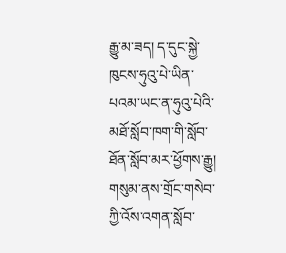རྒྱུ་མ་ཟད། ད་དུང་སྐྱེ་ཁུངས་ཧུའུ་པེ་ཡིན་པའམ་ཡང་ན་ཧུའུ་པེའི་མཐོ་སློབ་ཁག་གི་སློབ་ཐོན་སློབ་མར་ཕྱོགས་རྒྱུ། གསུམ་ནས་གྲོང་གསེབ་ཀྱི་འོས་འགན་སློབ་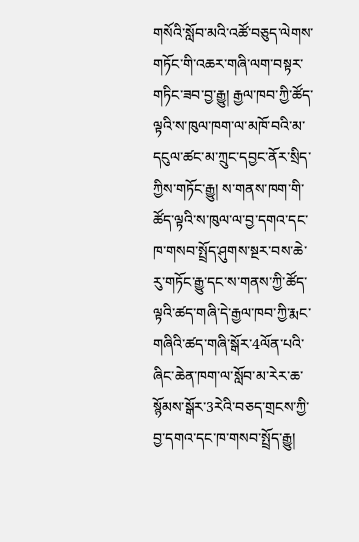གསོའི་སློབ་མའི་འཚོ་བཅུད་ལེགས་གཏོང་གི་འཆར་གཞི་ལག་བསྟར་གཏིང་ཟབ་བྱ་རྒྱུ། རྒྱལ་ཁབ་ཀྱི་ཚོད་ལྟའི་ས་ཁུལ་ཁག་ལ་མཁོ་བའི་མ་དངུལ་ཚང་མ་ཀྲུང་དབྱང་ནོར་སྲིད་ཀྱིས་གཏོང་རྒྱུ། ས་གནས་ཁག་གི་ཚོད་ལྟའི་ས་ཁུལ་ལ་བྱ་དགའ་དང་ཁ་གསབ་སྤྲོད་ཤུགས་སྔར་བས་ཆེ་རུ་གཏོང་རྒྱུ་དང་ས་གནས་ཀྱི་ཚོད་ལྟའི་ཚད་གཞི་དེ་རྒྱལ་ཁབ་ཀྱི་རྨང་གཞིའི་ཚད་གཞི་སྒོར་4ལོན་པའི་ཞིང་ཆེན་ཁག་ལ་སློབ་མ་རེར་ཆ་སྙོམས་སྒོར་3རེའི་བཅད་གྲངས་ཀྱི་བྱ་དགའ་དང་ཁ་གསབ་སྤྲོད་རྒྱུ།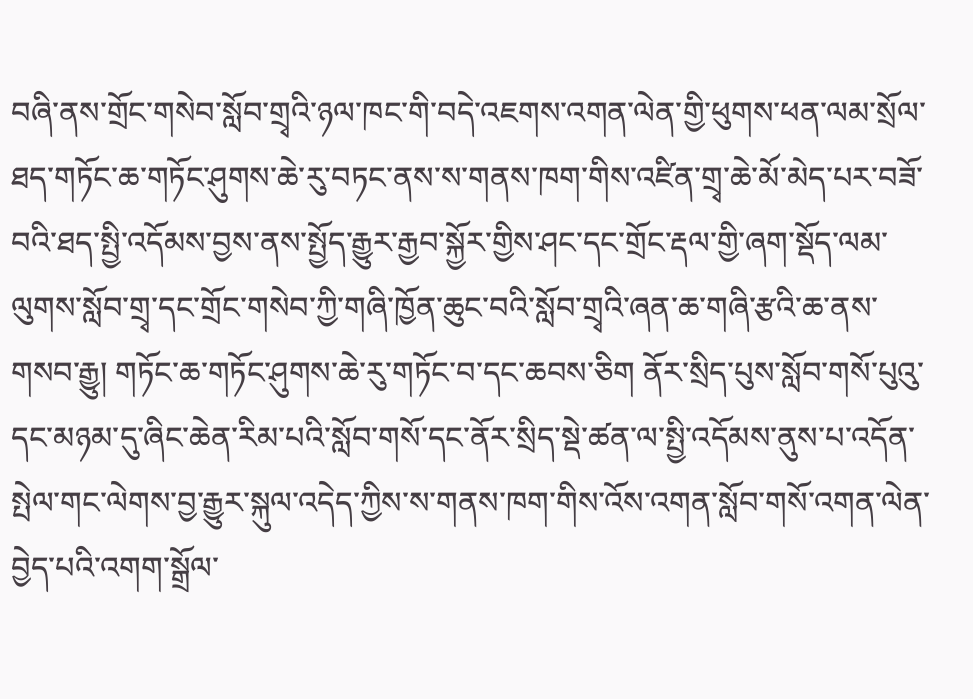བཞི་ནས་གྲོང་གསེབ་སློབ་གྲྭའི་ཉལ་ཁང་གི་བདེ་འཇགས་འགན་ལེན་གྱི་ཕུགས་ཕན་ལམ་སྲོལ་ཐད་གཏོང་ཆ་གཏོང་ཤུགས་ཆེ་རུ་བཏང་ནས་ས་གནས་ཁག་གིས་འཛིན་གྲྭ་ཆེ་མོ་མེད་པར་བཟོ་བའི་ཐད་སྤྱི་འདོམས་བྱས་ནས་སྤྱོད་རྒྱུར་རྒྱབ་སྐྱོར་གྱིས་ཤང་དང་གྲོང་རྡལ་གྱི་ཞག་སྡོད་ལམ་ལུགས་སློབ་གྲྭ་དང་གྲོང་གསེབ་ཀྱི་གཞི་ཁྱོན་ཆུང་བའི་སློབ་གྲྭའི་ཞན་ཆ་གཞི་རྩའི་ཆ་ནས་གསབ་རྒྱུ། གཏོང་ཆ་གཏོང་ཤུགས་ཆེ་རུ་གཏོང་བ་དང་ཆབས་ཅིག ནོར་སྲིད་པུས་སློབ་གསོ་པུའུ་དང་མཉམ་དུ་ཞིང་ཆེན་རིམ་པའི་སློབ་གསོ་དང་ནོར་སྲིད་སྡེ་ཚན་ལ་སྤྱི་འདོམས་ནུས་པ་འདོན་སྤེལ་གང་ལེགས་བྱ་རྒྱུར་སྐུལ་འདེད་ཀྱིས་ས་གནས་ཁག་གིས་འོས་འགན་སློབ་གསོ་འགན་ལེན་བྱེད་པའི་འགག་སྒྲོལ་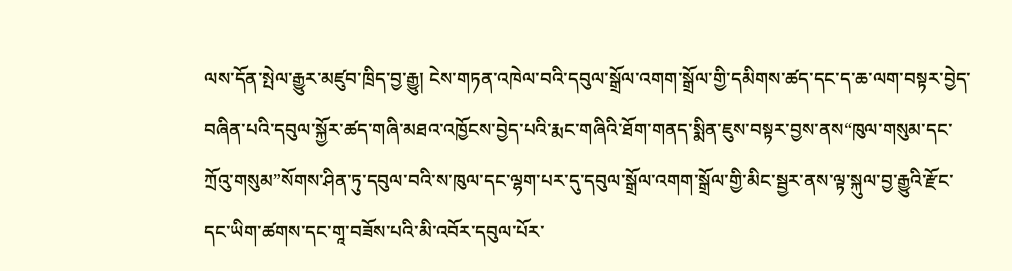ལས་དོན་སྤེལ་རྒྱུར་མཛུབ་ཁྲིད་བྱ་རྒྱུ། ངེས་གཏན་འཁེལ་བའི་དབུལ་སྒྲོལ་འགག་སྒྲོལ་གྱི་དམིགས་ཚད་དང་ད་ཆ་ལག་བསྟར་བྱེད་བཞིན་པའི་དབུལ་སྐྱོར་ཚད་གཞི་མཐའ་འཁྱོངས་བྱེད་པའི་རྨང་གཞིའི་ཐོག་གནད་སྨིན་ཇུས་བསྟར་བྱས་ནས“ཁུལ་གསུམ་དང་ཀྲོའུ་གསུམ”སོགས་ཤིན་ཏུ་དབུལ་བའི་ས་ཁུལ་དང་ལྷག་པར་དུ་དབུལ་སྒྲོལ་འགག་སྒྲོལ་གྱི་མིང་སྦྱར་ནས་ལྟ་སྐུལ་བྱ་རྒྱུའི་རྫོང་དང་ཡིག་ཚགས་དང་གཱ་བཟོས་པའི་མི་འབོར་དབུལ་པོར་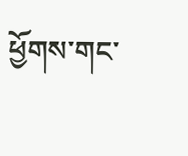ཕྱོགས་གང་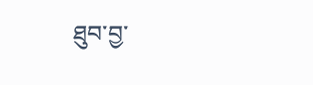ཐུབ་བྱ་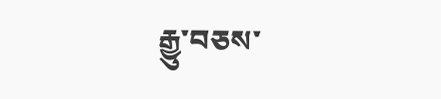རྒྱུ་བཅས་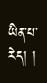ཡིན་པ་རེད། །